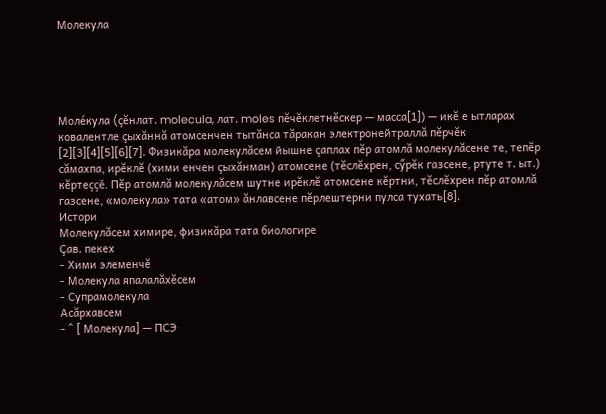Молекула





Моле́кула (çĕнлат. molecula, лат. moles пĕчĕклетнĕскер — масса[1]) — икĕ е ытларах ковалентле çыхăннă атомсенчен тытăнса тăракан электронейтраллă пĕрчĕк [2][3][4][5][6][7]. Физикăра молекулăсем йышне çаплах пĕр атомлă молекулăсене те, тепĕр сăмахпа, ирĕклĕ (хими енчен çыхăнман) атомсене (тĕслĕхрен, сӳрĕк газсене, ртуте т. ыт.) кĕртеççĕ. Пĕр атомлă молекулăсем шутне ирĕклĕ атомсене кĕртни, тĕслĕхрен пĕр атомлă газсене, «молекула» тата «атом» ăнлавсене пĕрлештерни пулса тухать[8].
Истори
Молекулăсем химире, физикăра тата биологире
Çав. пекех
- Хими элеменчĕ
- Молекула япалалăхĕсем
- Супрамолекула
Асăрхавсем
- ^ [ Молекула] — ПСЭ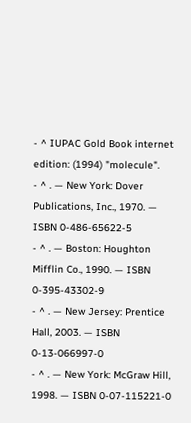- ^ IUPAC Gold Book internet edition: (1994) "molecule".
- ^ . — New York: Dover Publications, Inc., 1970. — ISBN 0-486-65622-5
- ^ . — Boston: Houghton Mifflin Co., 1990. — ISBN 0-395-43302-9
- ^ . — New Jersey: Prentice Hall, 2003. — ISBN 0-13-066997-0
- ^ . — New York: McGraw Hill, 1998. — ISBN 0-07-115221-0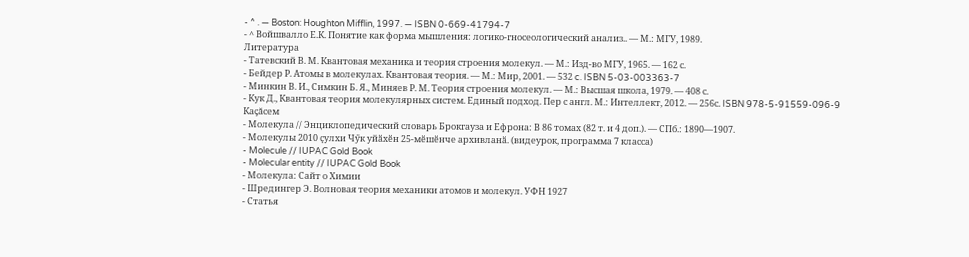- ^ . — Boston: Houghton Mifflin, 1997. — ISBN 0-669-41794-7
- ^ Войшвалло Е.К. Понятие как форма мышления: логико-гносеологический анализ.. — М.: МГУ, 1989.
Литература
- Татевский В. М. Квантовая механика и теория строения молекул. — М.: Изд-во МГУ, 1965. — 162 с.
- Бейдер Р. Атомы в молекулах. Квантовая теория. — М.: Мир, 2001. — 532 c. ISBN 5-03-003363-7
- Минкин В. И., Симкин Б. Я., Миняев Р. М. Теория строения молекул. — М.: Высшая школа, 1979. — 408 с.
- Кук Д., Квантовая теория молекулярных систем. Единый подход. Пер с англ. М.: Интеллект, 2012. — 256с. ISBN 978-5-91559-096-9
Каçăсем
- Молекула // Энциклопедический словарь Брокгауза и Ефрона: В 86 томах (82 т. и 4 доп.). — СПб.: 1890—1907.
- Молекулы 2010 ҫулхи Чӳк уйӑхӗн 25-мӗшӗнче архивланӑ. (видеурок, программа 7 класса)
- Molecule // IUPAC Gold Book
- Molecular entity // IUPAC Gold Book
- Молекула: Сайт о Химии
- Шредингер Э. Волновая теория механики атомов и молекул. УФН 1927
- Статья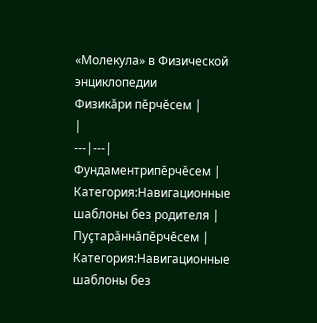«Молекула» в Физической энциклопедии
Физикăри пĕрчĕсем |
|
---|---|
Фундаментрипĕрчĕсем | Категория:Навигационные шаблоны без родителя |
Пуçтарăннăпĕрчĕсем | Категория:Навигационные шаблоны без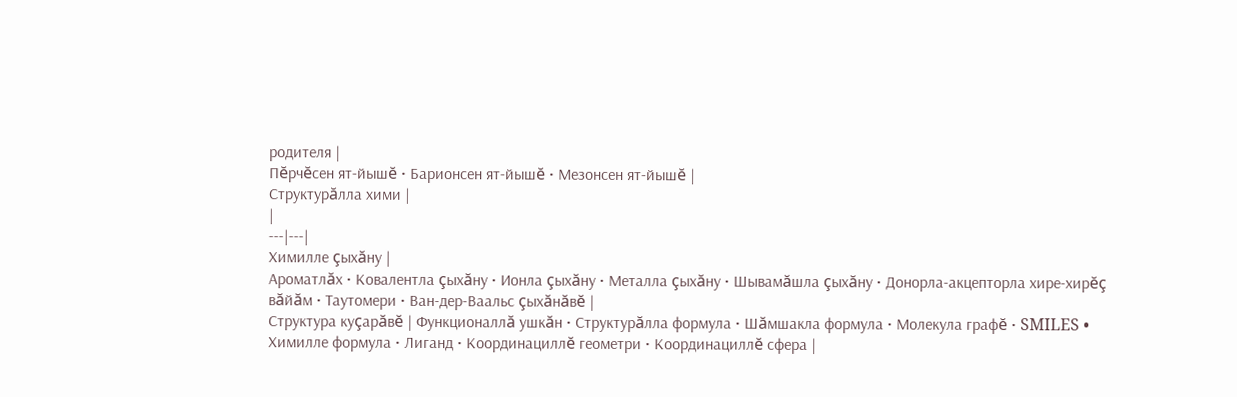родителя |
Пĕрчĕсен ят-йышĕ • Барионсен ят-йышĕ • Мезонсен ят-йышĕ |
Структурăлла хими |
|
---|---|
Химилле çыхăну |
Ароматлăх • Ковалентла çыхăну • Ионла çыхăну • Металла çыхăну • Шывамăшла çыхăну • Донорла-акцепторла хире-хирĕç вăйăм • Таутомери • Ван-дер-Ваальс çыхăнăвĕ |
Структура куçарăвĕ | Функционаллă ушкăн • Структурăлла формула • Шăмшакла формула • Молекула графĕ • SMILES • Химилле формула • Лиганд • Координациллĕ геометри • Координациллĕ сфера |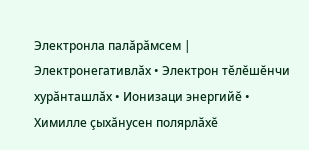Электронла палăрăмсем |
Электронегативлăх • Электрон тĕлĕшĕнчи хурăнташлăх • Ионизаци энергийĕ • Химилле çыхăнусен полярлăхĕ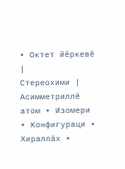• Октет йĕркевĕ |
Стереохими |
Асимметриллĕ атом • Изомери • Конфигураци • Хираллăх •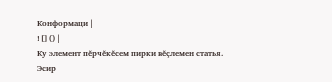Конформаци |
![]() |
Ку элемент пĕрчĕкĕсем пирки вĕçлемен статья. Эсир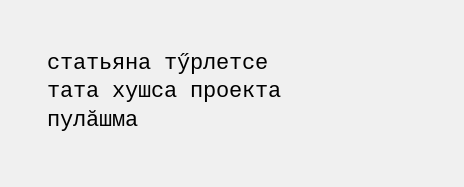статьяна тӳрлетсе тата хушса проекта пулăшма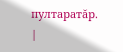пултаратăр. |